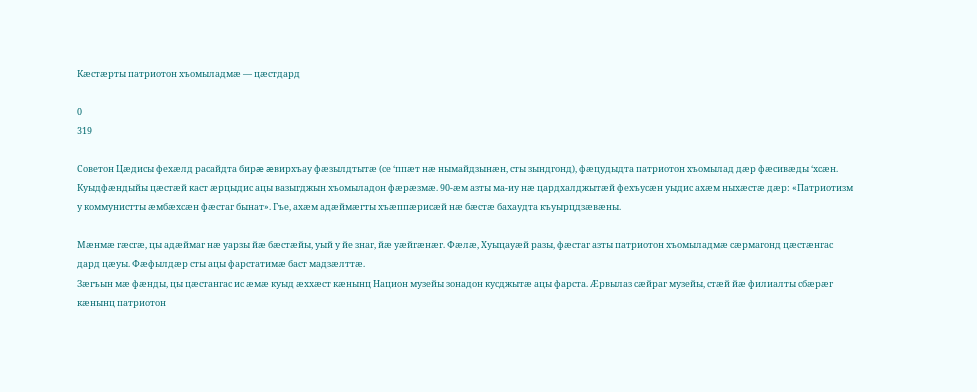Кæстæрты патриотон хъомыладмæ — цæстдард

0
319

Советон Цæдисы фехæлд расайдта бирæ æвирхъау фæзылдтытæ (се ‘ппæт нæ нымайдзынæн, сты зындгонд), фæцудыдта патриотон хъомылад дæр фæсивæды ‘хсæн. Куыдфæндыйы цæстæй каст æрцыдис ацы вазыгджын хъомыладон фæрæзмæ. 90-æм азты ма-иу нæ цардхалджытæй фехъусæн уыдис ахæм ныхæстæ дæр: «Патриотизм у коммунистты æмбæхсæн фæстаг бынат». Гъе, ахæм адæймæгты хъæппæрисæй нæ бæстæ бахаудта къуырцдзæвæны.

Мæнмæ гæсгæ, цы адæймаг нæ уарзы йæ бæстæйы, уый у йе знаг, йæ уæйгæнæг. Фæлæ, Хуыцауæй разы, фæстаг азты патриотон хъомыладмæ сæрмагонд цæстæнгас дард цæуы. Фæфылдæр сты ацы фарстатимæ баст мадзæлттæ.
Зæгъын мæ фæнды, цы цæстангас ис æмæ куыд æххæст кæнынц Национ музейы зонадон кусджытæ ацы фарста. Æрвылаз сæйраг музейы, стæй йæ филиалты сбæрæг кæнынц патриотон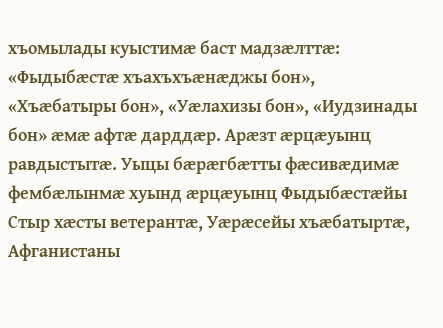хъомылады куыстимæ баст мадзæлттæ: «Фыдыбæстæ хъахъхъæнæджы бон», «Хъæбатыры бон», «Уæлахизы бон», «Иудзинады бон» æмæ афтæ дарддæр. Арæзт æрцæуынц равдыстытæ. Уыцы бæрæгбæтты фæсивæдимæ фембæлынмæ хуынд æрцæуынц Фыдыбæстæйы Стыр хæсты ветерантæ, Уæрæсейы хъæбатыртæ, Афганистаны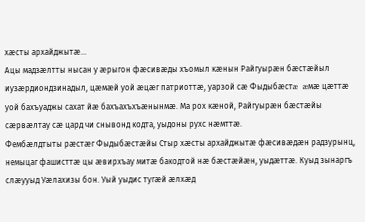хæсты архайджытæ…
Ацы мадзæлтты нысан у æрыгон фæсивæды хъомыл кæнын Райгуырæн бæстæйыл иузæрдиондзинадыл, цæмæй уой æцæг патриоттæ, уарзой сæ Фыдыбæстæ æмæ цæттæ уой бахъуаджы сахат йæ бахъахъхъæнынмæ. Ма рох кæной, Райгуырæн бæстæйы сæрвæлтау сæ цард чи снывонд кодта, уыдоны рухс нæмттæ.
Фембæлдтыты рæстæг Фыдыбæстæйы Стыр хæсты архайджытæ фæсивæдæн радзурынц, немыцаг фашисттæ цы æвирхъау митæ бакодтой нæ бæстæйæн, уыдæттæ. Куыд зынаргъ слæууыд Уæлахизы бон. Уый уыдис тугæй æлхæд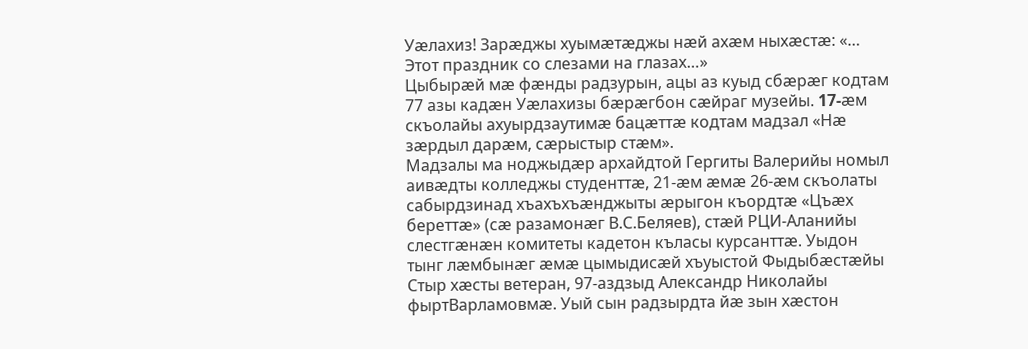Уæлахиз! Зарæджы хуымæтæджы нæй ахæм ныхæстæ: «… Этот праздник со слезами на глазах…»
Цыбырæй мæ фæнды радзурын, ацы аз куыд сбæрæг кодтам 77 азы кадæн Уæлахизы бæрæгбон сæйраг музейы. 17-æм скъолайы ахуырдзаутимæ бацæттæ кодтам мадзал «Нæ зæрдыл дарæм, сæрыстыр стæм».
Мадзалы ма ноджыдæр архайдтой Гергиты Валерийы номыл аивæдты колледжы студенттæ, 21-æм æмæ 26-æм скъолаты сабырдзинад хъахъхъæнджыты æрыгон къордтæ «Цъæх береттæ» (сæ разамонæг В.С.Беляев), стæй РЦИ-Аланийы слестгæнæн комитеты кадетон къласы курсанттæ. Уыдон тынг лæмбынæг æмæ цымыдисæй хъуыстой Фыдыбæстæйы Стыр хæсты ветеран, 97-аздзыд Александр Николайы фыртВарламовмæ. Уый сын радзырдта йæ зын хæстон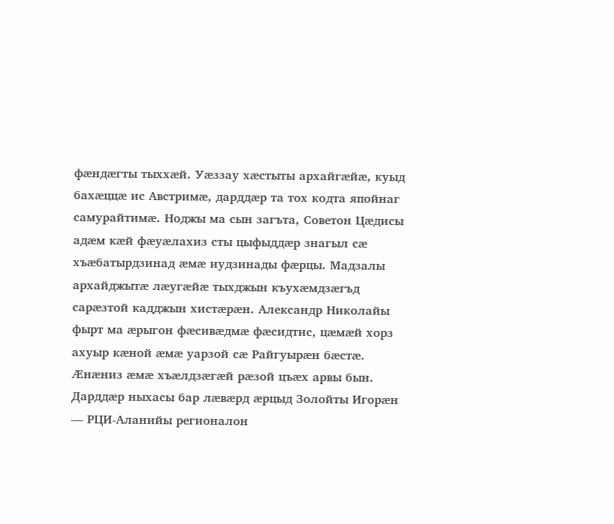фæндæгты тыххæй. Уæззау хæстыты архайгæйæ, куыд бахæццæ ис Австримæ, дарддæр та тох кодта япойнаг самурайтимæ. Ноджы ма сын загъта, Советон Цæдисы адæм кæй фæуæлахиз сты цыфыддæр знагыл сæ хъæбатырдзинад æмæ иудзинады фæрцы. Мадзалы архайджытæ лæугæйæ тыхджын къухæмдзæгъд сарæзтой кадджын хистæрæн. Александр Николайы фырт ма æрыгон фæсивæдмæ фæсидтис, цæмæй хорз ахуыр кæной æмæ уарзой сæ Райгуырæн бæстæ. Æнæниз æмæ хъæлдзæгæй рæзой цъæх арвы бын.
Дарддæр ныхасы бар лæвæрд æрцыд Золойты Игорæн — РЦИ-Аланийы регионалон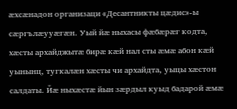æхсæнадон организаци «Десантникты цæдис»-ы сæргълæууæгæн. Уый йæ ныхасы фæбæрæг кодта, хæсты архайджытæ бирæ кæй нал сты æмæ абон кæй уынынц, тугкалæн хæсты чи архайдта, уыцы хæстон салдаты. Йæ ныхæстæ йын зæрдыл куыд бадарой æмæ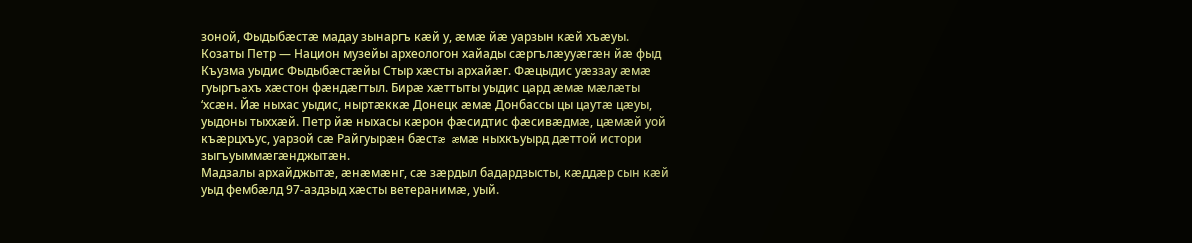зоной, Фыдыбæстæ мадау зынаргъ кæй у, æмæ йæ уарзын кæй хъæуы.
Козаты Петр — Национ музейы археологон хайады сæргълæууæгæн йæ фыд Къузма уыдис Фыдыбæстæйы Стыр хæсты архайæг. Фæцыдис уæззау æмæ гуыргъахъ хæстон фæндæгтыл. Бирæ хæттыты уыдис цард æмæ мæлæты ‘хсæн. Йæ ныхас уыдис, ныртæккæ Донецк æмæ Донбассы цы цаутæ цæуы, уыдоны тыххæй. Петр йæ ныхасы кæрон фæсидтис фæсивæдмæ, цæмæй уой къæрцхъус, уарзой сæ Райгуырæн бæстæ æмæ ныхкъуырд дæттой истори зыгъуыммæгæнджытæн.
Мадзалы архайджытæ, æнæмæнг, сæ зæрдыл бадардзысты, кæддæр сын кæй уыд фембæлд 97-аздзыд хæсты ветеранимæ, уый.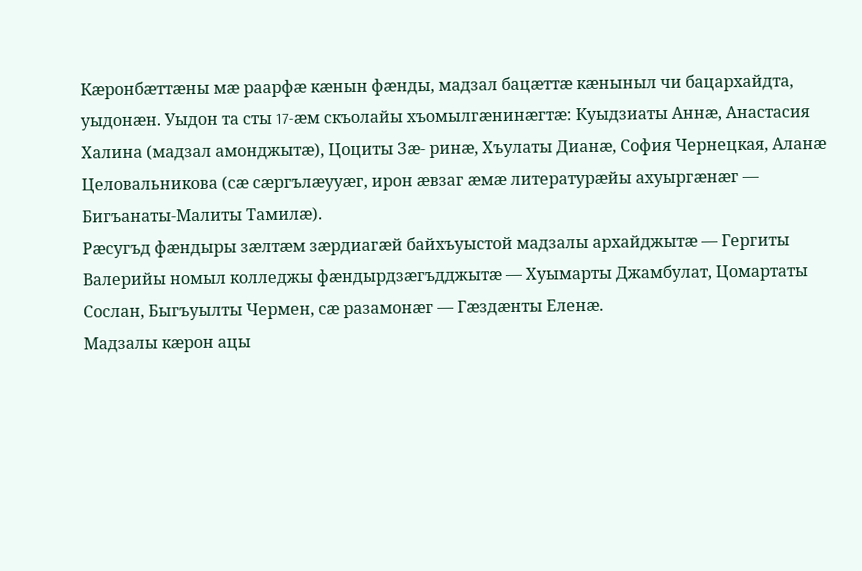Кæронбæттæны мæ раарфæ кæнын фæнды, мадзал бацæттæ кæныныл чи бацархайдта, уыдонæн. Уыдон та сты 17-æм скъолайы хъомылгæнинæгтæ: Куыдзиаты Аннæ, Анастасия Халина (мадзал амонджытæ), Цоциты Зæ- ринæ, Хъулаты Дианæ, София Чернецкая, Аланæ Целовальникова (сæ сæргълæууæг, ирон æвзаг æмæ литературæйы ахуыргæнæг — Бигъанаты-Малиты Тамилæ).
Рæсугъд фæндыры зæлтæм зæрдиагæй байхъуыстой мадзалы архайджытæ — Гергиты Валерийы номыл колледжы фæндырдзæгъдджытæ — Хуымарты Джамбулат, Цомартаты Сослан, Быгъуылты Чермен, сæ разамонæг — Гæздæнты Еленæ.
Мадзалы кæрон ацы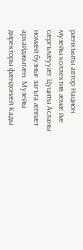рæнхъыты автор Национ музейы коллектив æмæ йæ сæргълæууæг Цуциты Асланы номæй бузныг загъта æппæт архайджытæн. Музейы директоры фæндонæй Кады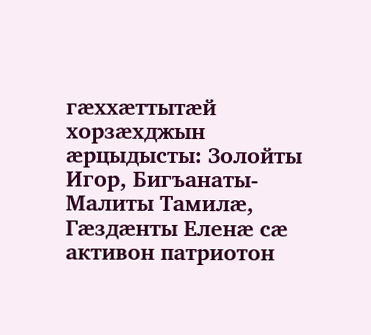гæххæттытæй хорзæхджын æрцыдысты: Золойты Игор, Бигъанаты-Малиты Тамилæ, Гæздæнты Еленæ сæ активон патриотон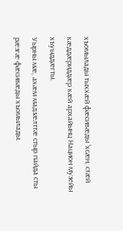хъомылады тыххæй фæсивæды ‘хсæн, стæй кæддæриддæр кæй архайынц Национ музейы хъуыддæгты.
Уырны мæ, ахæм мадзæлттæ стыр пайда сты рæзгæ фæсивæды хъомылады.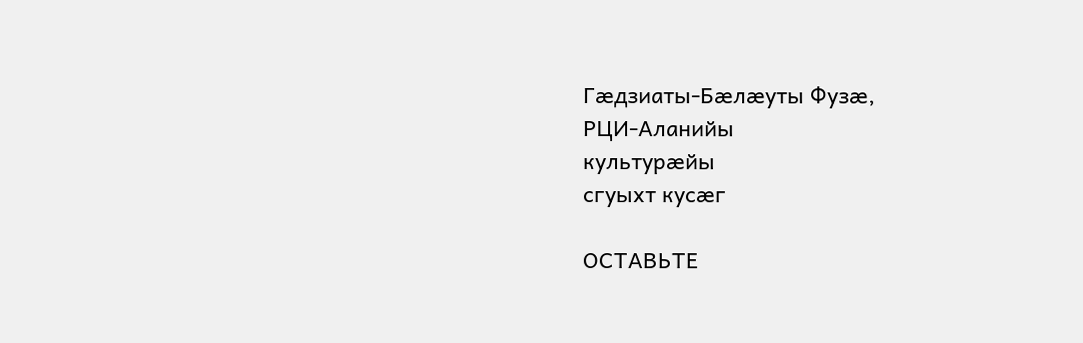Гæдзиаты-Бæлæуты Фузæ,
РЦИ-Аланийы
культурæйы
сгуыхт кусæг

ОСТАВЬТЕ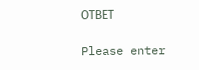ОТВЕТ

Please enter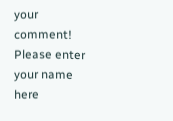your comment!
Please enter your name here